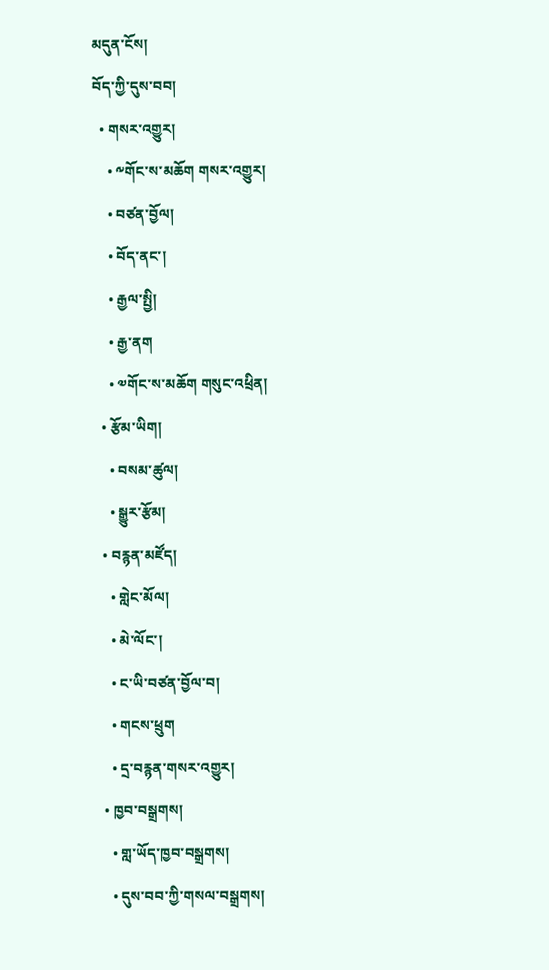མདུན་ངོས།
བོད་ཀྱི་དུས་བབ།
  • གསར་འགྱུར།
    • ༸གོང་ས་མཆོག གསར་འགྱུར།
    • བཙན་བྱོལ།
    • བོད་ནང་།
    • རྒྱལ་སྤྱི།
    • རྒྱ་ནག
    • ༧གོང་ས་མཆོག གསུང་འཕྲིན།
  • རྩོམ་ཡིག།
    • བསམ་ཚུལ།
    • སྒྱུར་རྩོམ།
  • བརྙན་མཛོད།
    • གླེང་མོལ།
    • མེ་ལོང་།
    • ང་ཡི་བཙན་བྱོལ་བ།
    • གངས་ཕྲུག
    • དྲ་བརྙན་གསར་འགྱུར།
  • ཁྱབ་བསྒྲགས།
    • གླ་ཡོད་ཁྱབ་བསྒྲགས།
    • དུས་བབ་ཀྱི་གསལ་བསྒྲགས།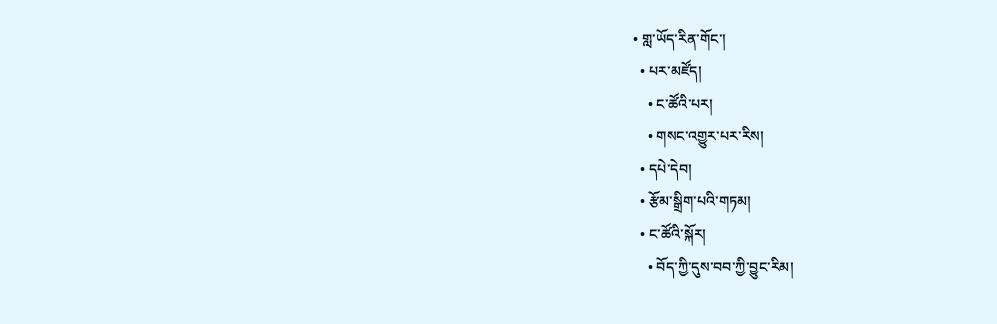• གླ་ཡོད་རིན་གོང་།
  • པར་མཛོད།
    • ང་ཚོའི་པར།
    • གསང་འགྱུར་པར་རིས།
  • དཔེ་དེབ།
  • རྩོམ་སྒྲིག་པའི་གཏམ།
  • ང་ཚོའི་སྐོར།
    • བོད་ཀྱི་དུས་བབ་ཀྱི་བྱུང་རིམ།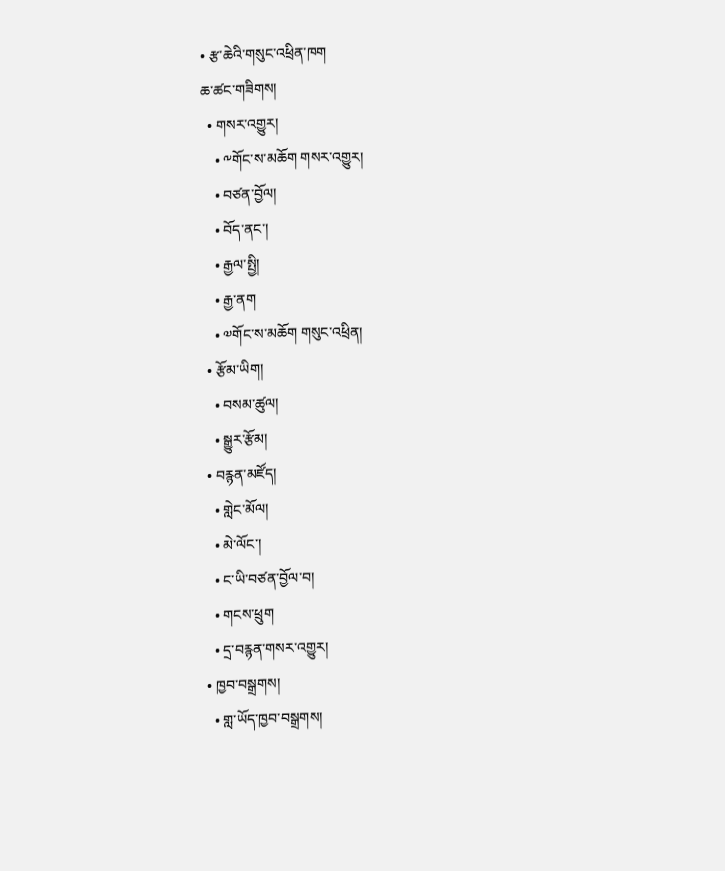• རྩ་ཆེའི་གསུང་འཕྲིན་ཁག
ཆ་ཚང་གཟིགས།
  • གསར་འགྱུར།
    • ༸གོང་ས་མཆོག གསར་འགྱུར།
    • བཙན་བྱོལ།
    • བོད་ནང་།
    • རྒྱལ་སྤྱི།
    • རྒྱ་ནག
    • ༧གོང་ས་མཆོག གསུང་འཕྲིན།
  • རྩོམ་ཡིག།
    • བསམ་ཚུལ།
    • སྒྱུར་རྩོམ།
  • བརྙན་མཛོད།
    • གླེང་མོལ།
    • མེ་ལོང་།
    • ང་ཡི་བཙན་བྱོལ་བ།
    • གངས་ཕྲུག
    • དྲ་བརྙན་གསར་འགྱུར།
  • ཁྱབ་བསྒྲགས།
    • གླ་ཡོད་ཁྱབ་བསྒྲགས།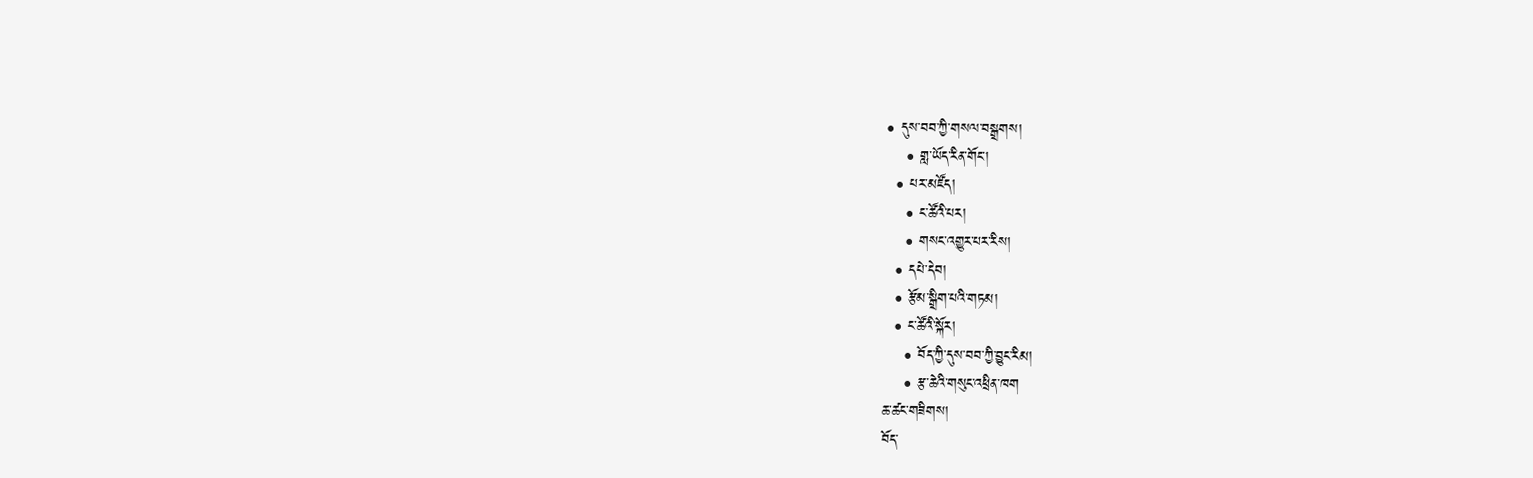• དུས་བབ་ཀྱི་གསལ་བསྒྲགས།
    • གླ་ཡོད་རིན་གོང་།
  • པར་མཛོད།
    • ང་ཚོའི་པར།
    • གསང་འགྱུར་པར་རིས།
  • དཔེ་དེབ།
  • རྩོམ་སྒྲིག་པའི་གཏམ།
  • ང་ཚོའི་སྐོར།
    • བོད་ཀྱི་དུས་བབ་ཀྱི་བྱུང་རིམ།
    • རྩ་ཆེའི་གསུང་འཕྲིན་ཁག
ཆ་ཚང་གཟིགས།
བོད་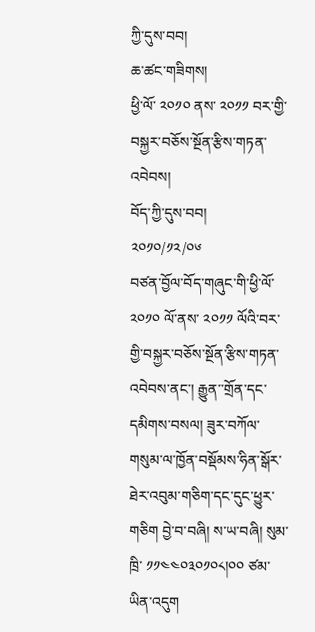ཀྱི་དུས་བབ།
ཆ་ཚང་གཟིགས།
ཕྱི་ལོ་ ༢༠༡༠ ནས་ ༢༠༡༡ བར་གྱི་བསྐྱར་བཅོས་སྔོན་རྩིས་གཏན་འབེབས།
བོད་ཀྱི་དུས་བབ།
༢༠༡༠/༡༢/༠༦
བཙན་བྱོལ་བོད་གཞུང་གི་ཕྱི་ལོ་ ༢༠༡༠ ལོ་ནས་ ༢༠༡༡ ལོའི་བར་གྱི་བསྐྱར་བཅོས་སྔོན་རྩིས་གཏན་འབེབས་ནང་། རྒྱུན་་གྲོན་དང་དམིགས་བསལ། ཟུར་བཀོལ་གསུམ་ལ་ཁྱོན་བསྡོམས་ཧིན་སྒོར་ཐེར་འབུམ་གཅིག་དང་དུང་ཕྱུར་གཅིག བྱེ་བ་བཞི། ས་ཡ་བཞི། སུམ་ཁྲི་ ༡༡༤༤༠༣༠༡༠༨།༠༠ ཙམ་ཡིན་འདུག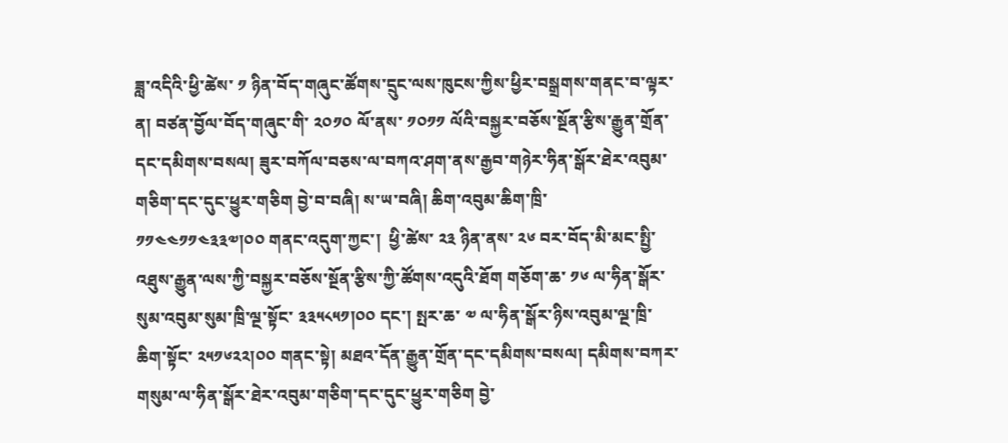ཟླ་འདིའི་ཕྱི་ཚེས་ ༡ ཉིན་བོད་གཞུང་ཚོགས་དྲུང་ལས་ཁུངས་ཀྱིས་ཕྱིར་བསྒྲགས་གནང་བ་ལྟར་ན། བཙན་བྱོལ་བོད་གཞུང་གི་ ༢༠༡༠ ལོ་ནས་ ༡༠༡༡ ལོའི་བསྐྱར་བཅོས་སྔོན་རྩིས་རྒྱུན་གྲོན་དང་དམིགས་བསལ། ཟུར་བཀོལ་བཅས་ལ་བཀའ་ཤག་ནས་རྒྱབ་གཉེར་ཧིན་སྒོར་ཐེར་འབུམ་གཅིག་དང་དུང་ཕྱུར་གཅིག བྱེ་བ་བཞི། ས་ཡ་བཞི། ཆིག་འབུམ་ཆིག་ཁྲི་ ༡༡༤༤༡༡༤༣༣༧།༠༠ གནང་འདུག་ཀྱང་།  ཕྱི་ཚེས་ ༢༣ ཉིན་ནས་ ༢༦ བར་བོད་མི་མང་སྤྱི་འཐུས་རྒྱུན་ལས་ཀྱི་བསྐྱར་བཅོས་སྔོན་རྩིས་ཀྱི་ཚོགས་འདུའི་ཐོག གཅོག་ཆ་ ༡༦ ལ་ཧིན་སྒོར་སུམ་འབུམ་སུམ་ཁྲི་ལྔ་སྟོང་ ༣༣༥༨༥༡།༠༠ དང་། སྤར་ཆ་ ༧ ལ་ཧིན་སྒོར་ཉིས་འབུམ་ལྔ་ཁྲི་ཆིག་སྟོང་ ༢༥༡༦༢༢།༠༠ གནང་སྟེ། མཐའ་དོན་རྒྱུན་གྲོན་དང་དམིགས་བསལ། དམིགས་བཀར་གསུམ་ལ་ཧིན་སྒོར་ཐེར་འབུམ་གཅིག་དང་དུང་ཕྱུར་གཅིག བྱེ་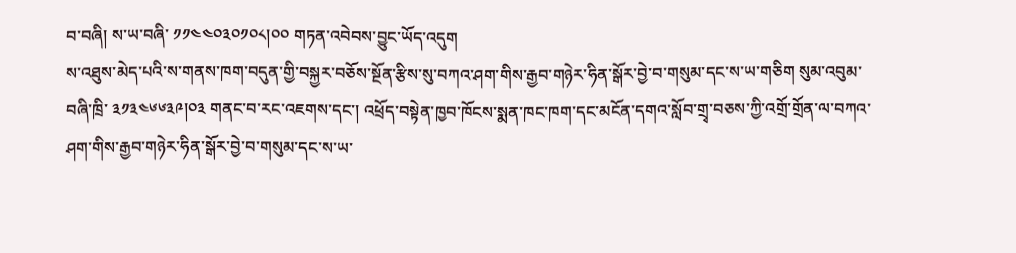བ་བཞི། ས་ཡ་བཞི་ ༡༡༤༤༠༣༠༡༠༨།༠༠ གཏན་འབེབས་བྱུང་ཡོད་འདུག
ས་འཐུས་མེད་པའི་ས་གནས་ཁག་བདུན་གྱི་བསྐྱར་བཅོས་སྔོན་རྩིས་སུ་བཀའ་ཤག་གིས་རྒྱབ་གཉེར་ཧིན་སྒོར་བྱེ་བ་གསུམ་དང་ས་ཡ་གཅིག སུམ་འབུམ་བཞི་ཁྲི་ ༣༡༣༤༦༦༣༩།༠༣ གནང་བ་རང་འཇགས་དང་། འཕྲོད་བསྟེན་ཁྱབ་ཁོངས་སྨན་ཁང་ཁག་དང་མངོན་དགའ་སློབ་གྲྭ་བཅས་ཀྱི་འགྲོ་གྲོན་ལ་བཀའ་ཤག་གིས་རྒྱབ་གཉེར་ཧིན་སྒོར་བྱེ་བ་གསུམ་དང་ས་ཡ་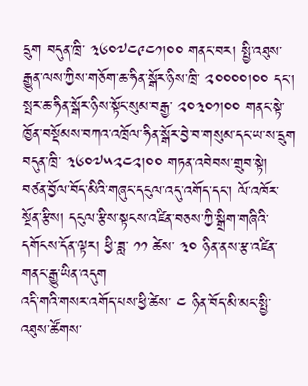དྲུག བདུན་ཁྲི་ ༣༦༠༧༤༩༤༡།༠༠ གནང་བར། སྤྱི་འཐུས་རྒྱུན་ལས་ཀྱིས་གཅོག་ཆ་ཧིན་སྒོར་ཉིས་ཁྲི་ ༢༠༠༠༠།༠༠ དང་། སྤར་ཆ་ཧིན་སྒོར་ཉིས་སྟོང་སུམ་བརྒྱ་ ༢༠༣༠༡།༠༠ གནང་སྟེ་ཁྱོན་བསྡོམས་བཀའ་འཁྲོལ་ཧིན་སྒོར་བྱེ་བ་གསུམ་དང་ཡ་ས་དྲུག བདུན་ཁྲི་ ༣༦༠༧༥༢༤༢།༠༠ གཏན་འབེབས་གྲུབ་སྟེ། བཙན་བྱོལ་བོད་མིའི་གཞུང་དངུལ་འདུ་འགོད་དང་། ལོ་འཁོར་སྔོན་རྩིས། དངུལ་རྩིས་སྟངས་འཛིན་བཅས་ཀྱི་སྒྲིག་གཞིའི་དགོངས་དོན་ལྟར། ཕྱི་ཟླ་ ༡༡ ཚེས་ ༣༠ ཉིན་ནས་རྩ་འཛིན་གནང་རྒྱུ་ཡིན་འདུག
འདི་གའི་གསར་འགོད་པས་ཕྱི་ཚེས་ ༤ ཉིན་བོད་མི་མང་སྤྱི་འཐུས་ཚོགས་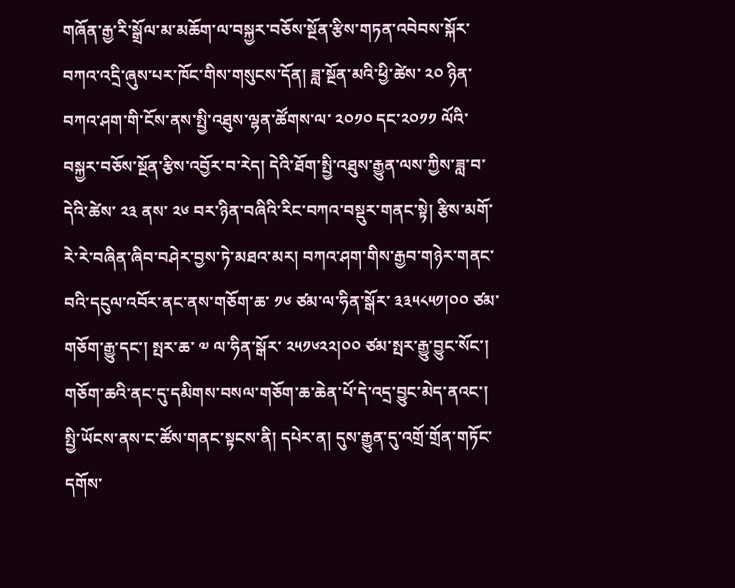གཞོན་རྒྱ་རི་སྒྲོལ་མ་མཆོག་ལ་བསྐྱར་བཅོས་སྔོན་རྩིས་གཏན་འབེབས་སྐོར་བཀའ་འདྲི་ཞུས་པར་ཁོང་གིས་གསུངས་དོན། ཟླ་སྔོན་མའི་ཕྱི་ཚེས་ ༢༠ ཉིན་བཀའ་ཤག་གི་ངོས་ནས་སྤྱི་འཐུས་ལྷན་ཚོགས་ལ་ ༢༠༡༠ དང་༢༠༡༡ ལོའི་བསྐྱར་བཅོས་སྔོན་རྩིས་འབྱོར་བ་རེད། དེའི་ཐོག་སྤྱི་འཐུས་རྒྱུན་ལས་ཀྱིས་ཟླ་བ་དེའི་ཚེས་ ༢༣ ནས་ ༢༦ བར་ཉིན་བཞིའི་རིང་བཀའ་བསྡུར་གནང་སྟེ། རྩིས་མགོ་རེ་རེ་བཞིན་ཞིབ་བཤེར་བྱས་ཏེ་མཐའ་མར། བཀའ་ཤག་གིས་རྒྱབ་གཉེར་གནང་བའི་དངུལ་འབོར་ནང་ནས་གཅོག་ཆ་ ༡༦ ཙམ་ལ་ཧིན་སྒོར་ ༣༣༥༨༥༡།༠༠ ཙམ་གཅོག་རྒྱུ་དང་། སྤར་ཆ་ ༧ ལ་ཧིན་སྒོར་ ༢༥༡༦༢༢།༠༠ ཙམ་སྤར་རྒྱུ་བྱུང་སོང་། གཅོག་ཆའི་ནང་དུ་དམིགས་བསལ་གཅོག་ཆ་ཆེན་པོ་དེ་འདྲ་བྱུང་མེད་ནའང་། སྤྱི་ཡོངས་ནས་ང་ཚོས་གནང་སྟངས་ནི། དཔེར་ན། དུས་རྒྱུན་དུ་འགྲོ་གྲོན་གཏོང་དགོས་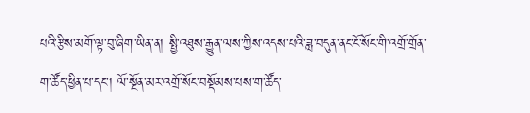པའི་རྩིས་མགོ་ལྟ་བུ་ཞིག་ཡིན་ན། སྤྱི་འཐུས་རྒྱུན་ལས་ཀྱིས་འདས་པའི་ཟླ་བདུན་ནང་ངོ་སོང་གི་འགྲོ་གྲོན་ག་ཚོད་ཕྱིན་པ་དང་། ལོ་སྔོན་མར་འགྲོ་སོང་བསྡོམས་པས་ག་ཚོད་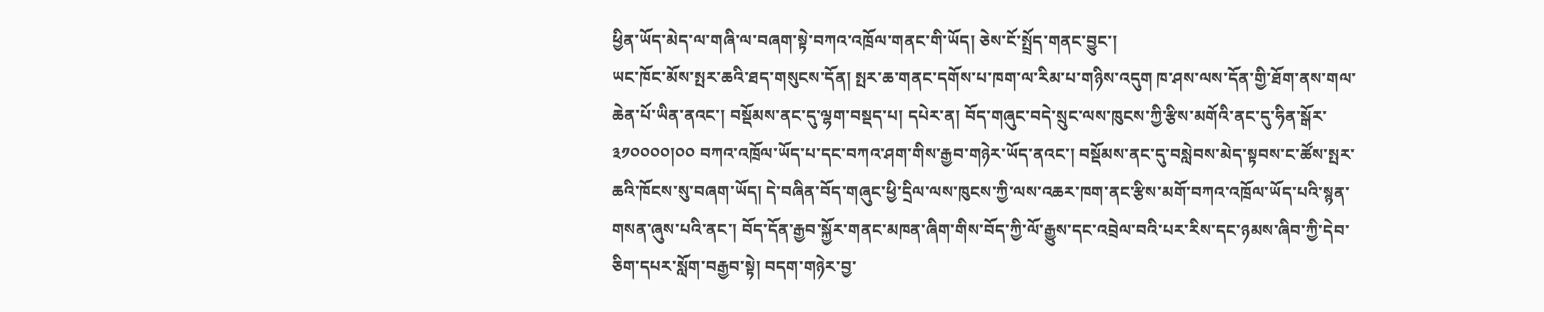ཕྱིན་ཡོད་མེད་ལ་གཞི་ལ་བཞག་སྟེ་བཀའ་འཁྲོལ་གནང་གི་ཡོད། ཅེས་ངོ་སྤྲོད་གནང་བྱུང་།
ཡང་ཁོང་མོས་སྤར་ཆའི་ཐད་གསུངས་དོན། སྤར་ཆ་གནང་དགོས་པ་ཁག་ལ་རིམ་པ་གཉིས་འདུག ཁ་ཤས་ལས་དོན་གྱི་ཐོག་ནས་གལ་ཆེན་པོ་ཡིན་ནའང་། བསྡོམས་ནང་དུ་ལྷག་བསྡད་པ། དཔེར་ན། བོད་གཞུང་བདེ་སྲུང་ལས་ཁུངས་ཀྱི་རྩིས་མགོའི་ནང་དུ་ཧིན་སྒོར་ ༣༡༠༠༠༠།༠༠ བཀའ་འཁྲོལ་ཡོད་པ་དང་བཀའ་ཤག་གིས་རྒྱབ་གཉེར་ཡོད་ནའང་། བསྡོམས་ནང་དུ་བསླེབས་མེད་སྟབས་ང་ཚོས་སྤར་ཆའི་ཁོངས་སུ་བཞག་ཡོད། དེ་བཞིན་བོད་གཞུང་ཕྱི་དྲིལ་ལས་ཁུངས་ཀྱི་ལས་འཆར་ཁག་ནང་རྩིས་མགོ་བཀའ་འཁྲོལ་ཡོད་པའི་སྙན་གསན་ཞུས་པའི་ནང་། བོད་དོན་རྒྱབ་སྐྱོར་གནང་མཁན་ཞིག་གིས་བོད་ཀྱི་ལོ་རྒྱུས་དང་འབྲེལ་བའི་པར་རིས་དང་ཉམས་ཞིབ་ཀྱི་དེབ་ཅིག་དཔར་སློག་བརྒྱབ་སྟེ། བདག་གཉེར་བྱ་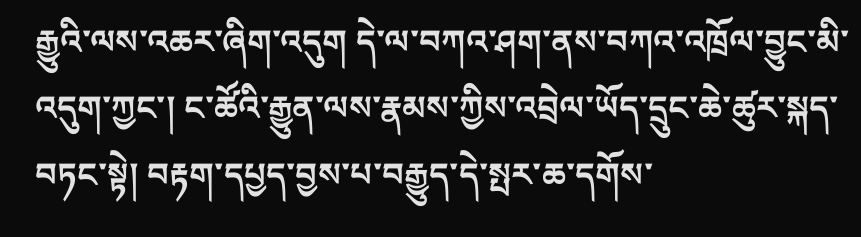རྒྱུའི་ལས་འཆར་ཞིག་འདུག དེ་ལ་བཀའ་ཤག་ནས་བཀའ་འཁྲོལ་བྱུང་མི་འདུག་ཀྱང་། ང་ཚོའི་རྒྱུན་ལས་རྣམས་ཀྱིས་འབྲེལ་ཡོད་དྲུང་ཆེ་ཚུར་སྐད་བཏང་སྟེ། བརྟག་དཔྱད་བྱས་པ་བརྒྱུད་དེ་སྤར་ཆ་དགོས་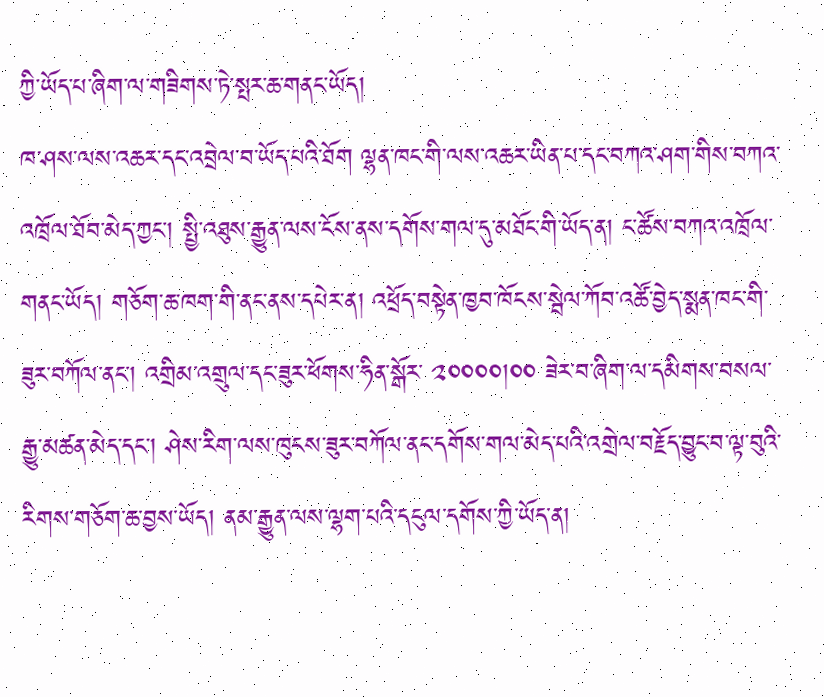ཀྱི་ཡོད་པ་ཞིག་ལ་གཟིགས་ཏེ་སྤར་ཆ་གནང་ཡོད།
ཁ་ཤས་ལས་འཆར་དང་འབྲེལ་བ་ཡོད་པའི་ཐོག ལྷན་ཁང་གི་ལས་འཆར་ཡིན་པ་དང་བཀའ་ཤག་གིས་བཀའ་འཁྲོལ་ཐོབ་མེད་ཀྱང་། སྤྱི་འཐུས་རྒྱུན་ལས་ངོས་ནས་དགོས་གལ་དུ་མཐོང་གི་ཡོད་ན། ང་ཚོས་བཀའ་འཁྲོལ་གནང་ཡོད། གཅོག་ཆ་ཁག་གི་ནང་ནས་དཔེར་ན། འཕྲོད་བསྟེན་ཁྱབ་ཁོངས་སྦེལ་ཀོབ་འཚོ་བྱེད་སྨན་ཁང་གི་ཟུར་བཀོལ་ནང་། འགྲིམ་འགྲུལ་དང་ཟུར་ཕོགས་ཧིན་སྒོར་ ༢༠༠༠༠།༠༠ ཟེར་བ་ཞིག་ལ་དམིགས་བསལ་རྒྱུ་མཚན་མེད་དང་། ཤེས་རིག་ལས་ཁུངས་ཟུར་བཀོལ་ནང་དགོས་གལ་མེད་པའི་འགྲེལ་བརྗོད་བྱུང་བ་ལྟ་བུའི་རིགས་གཅོག་ཆ་བྱས་ཡོད། ནམ་རྒྱུན་ལས་ལྷག་པའི་དངུལ་དགོས་ཀྱི་ཡོད་ན།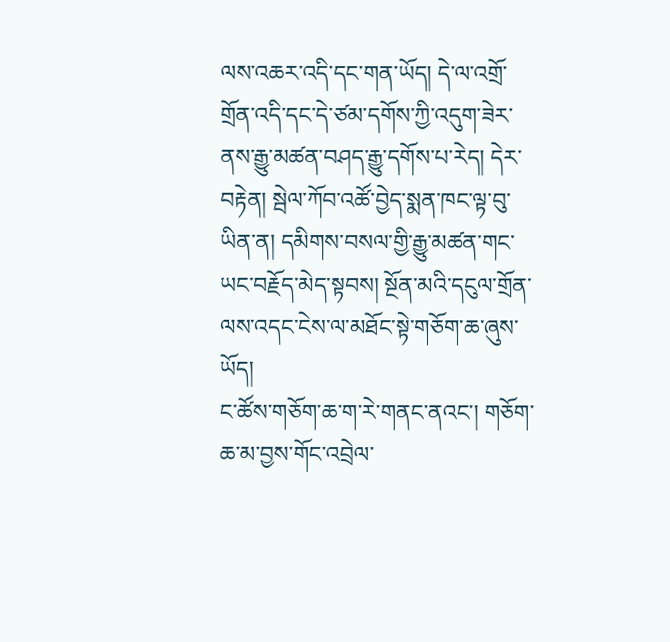ལས་འཆར་འདི་དང་གན་ཡོད། དེ་ལ་འགྲོ་གྲོན་འདི་དང་དེ་ཙམ་དགོས་ཀྱི་འདུག་ཟེར་ནས་རྒྱུ་མཚན་བཤད་རྒྱུ་དགོས་པ་རེད། དེར་བརྟེན། སྦེལ་ཀོབ་འཚོ་བྱེད་སྨན་ཁང་ལྟ་བུ་ཡིན་ན། དམིགས་བསལ་གྱི་རྒྱུ་མཚན་གང་ཡང་བརྗོད་མེད་སྟབས། སྔོན་མའི་དངུལ་གྲོན་ལས་འདང་ངེས་ལ་མཐོང་སྟེ་གཅོག་ཆ་ཞུས་ཡོད།
ང་ཚོས་གཅོག་ཆ་ག་རེ་གནང་ནའང་། གཅོག་ཆ་མ་བྱས་གོང་འབྲེལ་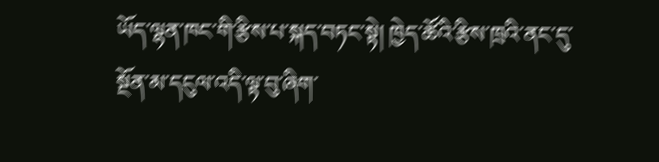ཡོད་ལྷན་ཁང་གི་རྩིས་པ་སྐད་བཏང་སྟེ། ཁྱེད་ཚོའི་རྩིས་ཁྲའི་ནང་དུ་སྔོན་མ་དངུལ་འདི་ལྟ་བུ་ཞིག་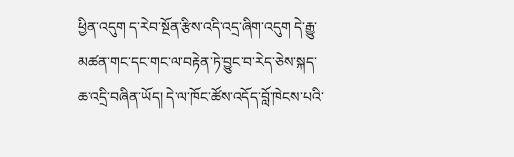ཕྱིན་འདུག ད་རེབ་སྔོན་རྩིས་འདི་འདྲ་ཞིག་འདུག དེ་རྒྱུ་མཚན་གང་དང་གང་ལ་བརྟེན་ཏེ་བྱུང་བ་རེད་ཅེས་སྐད་ཆ་འདྲི་བཞིན་ཡོད། དེ་ལ་ཁོང་ཚོས་འདོད་བློ་ཁེངས་པའི་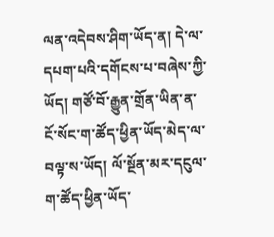ལན་འདེབས་ཤིག་ཡོད་ན། དེ་ལ་དཔག་པའི་དགོངས་པ་བཞེས་ཀྱི་ཡོད། གཙོ་བོ་རྒྱུན་གྲོན་ཡིན་ན་ངོ་སོང་ག་ཚོད་ཕྱིན་ཡོད་མེད་ལ་བལྟ་ས་ཡོད། ལོ་སྔོན་མར་དངུལ་ག་ཚོད་ཕྱིན་ཡོད་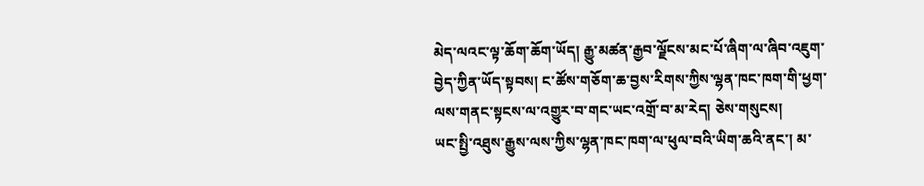མེད་ལའང་ལྟ་ཆོག་ཆོག་ཡོད། རྒྱུ་མཚན་རྒྱབ་ལྗོངས་མང་པོ་ཞིག་ལ་ཞིབ་འཇུག་བྱེད་ཀྱིན་ཡོད་སྟབས། ང་ཚོས་གཅོག་ཆ་བྱས་རིགས་ཀྱིས་ལྷན་ཁང་ཁག་གི་ཕྱག་ལས་གནང་སྟངས་ལ་འགྱུར་བ་གང་ཡང་འགྲོ་བ་མ་རེད། ཅེས་གསུངས།
ཡང་སྤྱི་འཐུས་རྒྱུས་ལས་ཀྱིས་ལྷན་ཁང་ཁག་ལ་ཕུལ་བའི་ཡིག་ཆའི་ནང་། མ་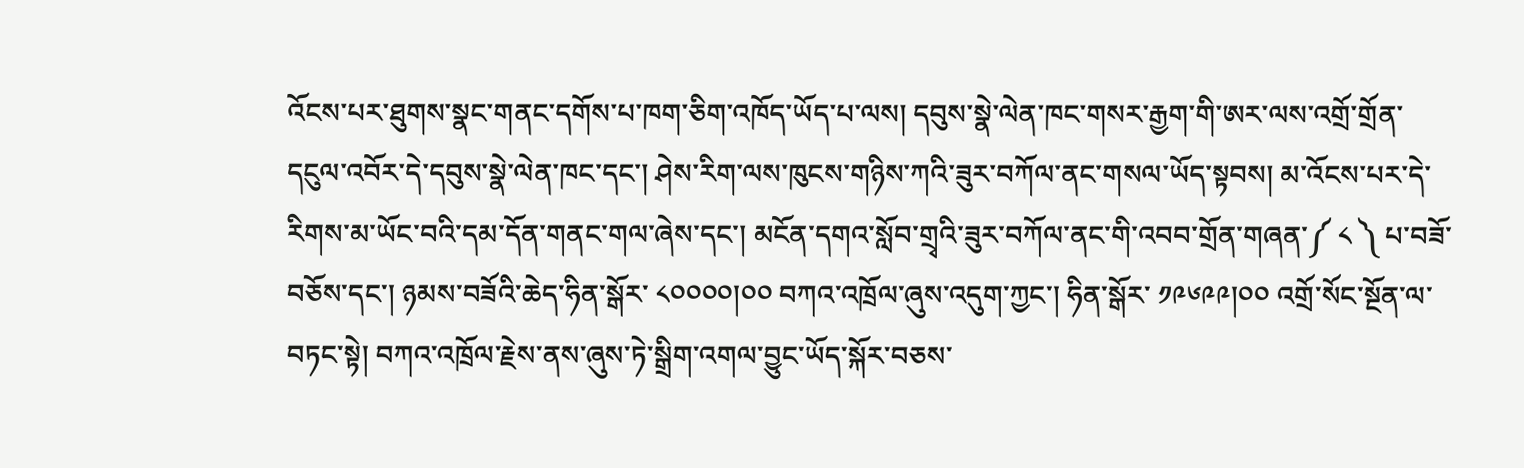འོངས་པར་ཐུགས་སྣང་གནང་དགོས་པ་ཁག་ཅིག་འཁོད་ཡོད་པ་ལས། དབུས་སྣེ་ལེན་ཁང་གསར་རྒྱག་གི་ཨར་ལས་འགྲོ་གྲོན་དངུལ་འབོར་དེ་དབུས་སྣེ་ལེན་ཁང་དང་། ཤེས་རིག་ལས་ཁུངས་གཉིས་ཀའི་ཟུར་བཀོལ་ནང་གསལ་ཡོད་སྟབས། མ་འོངས་པར་དེ་རིགས་མ་ཡོང་བའི་དམ་དོན་གནང་གལ་ཞེས་དང་། མངོན་དགའ་སློབ་གྲྭའི་ཟུར་བཀོལ་ནང་གི་འབབ་གྲོན་གཞན་༼ ༨ ༽ པ་བཟོ་བཅོས་དང་། ཉམས་བཟོའི་ཆེད་ཧིན་སྒོར་ ༨༠༠༠༠།༠༠ བཀའ་འཁྲོལ་ཞུས་འདུག་ཀྱང་། ཧིན་སྒོར་ ༡༩༦༩༩།༠༠ འགྲོ་སོང་སྔོན་ལ་བཏང་སྟེ། བཀའ་འཁྲོལ་རྗེས་ནས་ཞུས་ཏེ་སྒྲིག་འགལ་བྱུང་ཡོད་སྐོར་བཅས་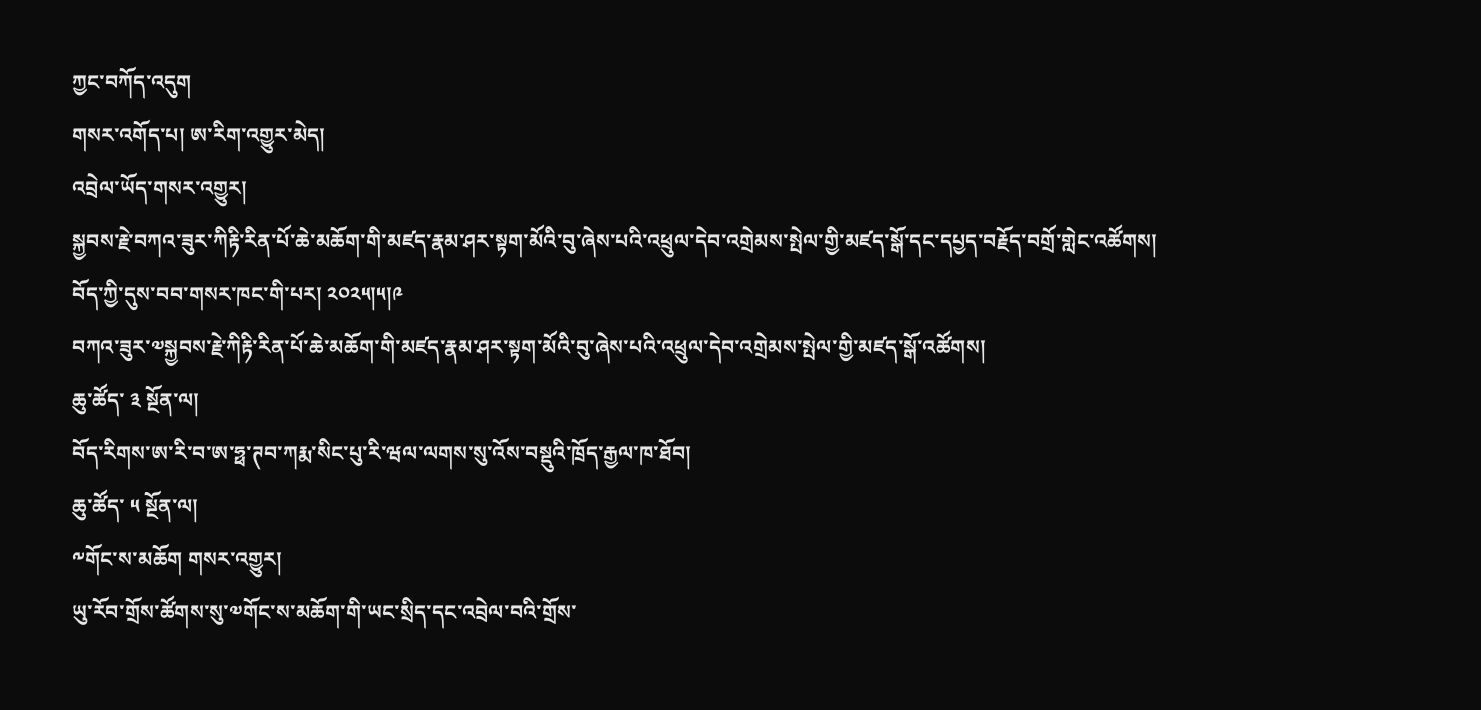ཀྱང་བཀོད་འདུག
གསར་འགོད་པ། ཨ་རིག་འགྱུར་མེད།
འབྲེལ་ཡོད་གསར་འགྱུར།
སྐྱབས་རྗེ་བཀའ་ཟུར་ཀིརྟི་རིན་པོ་ཆེ་མཆོག་གི་མཛད་རྣམ་ཤར་སྟག་མོའི་བུ་ཞེས་པའི་འཕྲུལ་དེབ་འགྲེམས་སྤེལ་གྱི་མཛད་སྒོ་དང་དཔྱད་བརྗོད་བགྲོ་གླེང་འཚོགས། བོད་ཀྱི་དུས་བབ་གསར་ཁང་གི་པར། ༢༠༢༥།༥།༩
བཀའ་ཟུར་༧སྐྱབས་རྗེ་ཀིརྟི་རིན་པོ་ཆེ་མཆོག་གི་མཛད་རྣམ་ཤར་སྟག་མོའི་བུ་ཞེས་པའི་འཕྲུལ་དེབ་འགྲེམས་སྤེལ་གྱི་མཛད་སྒོ་འཚོགས།
ཆུ་ཚོད་ ༣ སྔོན་ལ།
བོད་རིགས་ཨ་རི་བ་ཨ་ཧྥ་ཊབ་ཀརྨ་སིང་པུ་རི་ཝལ་ལགས་སུ་འོས་བསྡུའི་ཁྲོད་རྒྱལ་ཁ་ཐོབ།
ཆུ་ཚོད་ ༥ སྔོན་ལ།
༸གོང་ས་མཆོག གསར་འགྱུར།
ཡུ་རོབ་གྲོས་ཚོགས་སུ་༧གོང་ས་མཆོག་གི་ཡང་སྲིད་དང་འབྲེལ་བའི་གྲོས་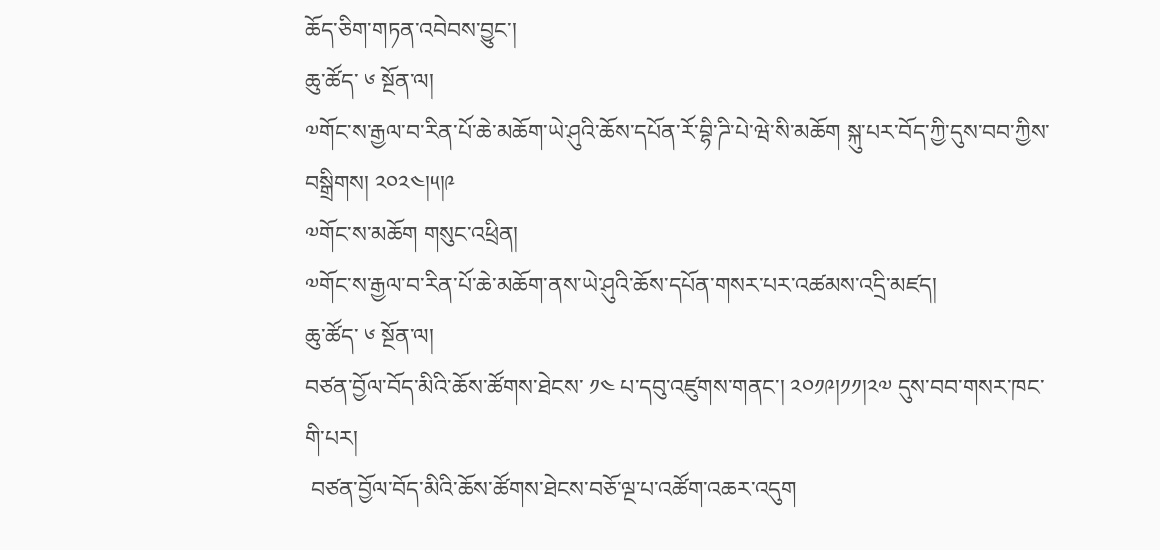ཆོད་ཅིག་གཏན་འབེབས་བྱུང་།
ཆུ་ཚོད་ ༦ སྔོན་ལ།
༧གོང་ས་རྒྱལ་བ་རིན་པོ་ཆེ་མཆོག་ཡེ་ཤུའི་ཆོས་དཔོན་རོ་བྷི་ཌི་པེ་ཝེ་སི་མཆོག སྐུ་པར་བོད་ཀྱི་དུས་བབ་ཀྱིས་བསྒྲིགས། ༢༠༢༤།༥།༩
༧གོང་ས་མཆོག གསུང་འཕྲིན།
༧གོང་ས་རྒྱལ་བ་རིན་པོ་ཆེ་མཆོག་ནས་ཡེ་ཤུའི་ཆོས་དཔོན་གསར་པར་འཚམས་འདྲི་མཛད།
ཆུ་ཚོད་ ༦ སྔོན་ལ།
བཙན་བྱོལ་བོད་མིའི་ཆོས་ཚོགས་ཐེངས་ ༡༤ པ་དབུ་འཛུགས་གནང་། ༢༠༡༩།༡༡།༢༧ དུས་བབ་གསར་ཁང་གི་པར།
 བཙན་བྱོལ་བོད་མིའི་ཆོས་ཚོགས་ཐེངས་བཅོ་ལྔ་པ་འཚོག་འཆར་འདུག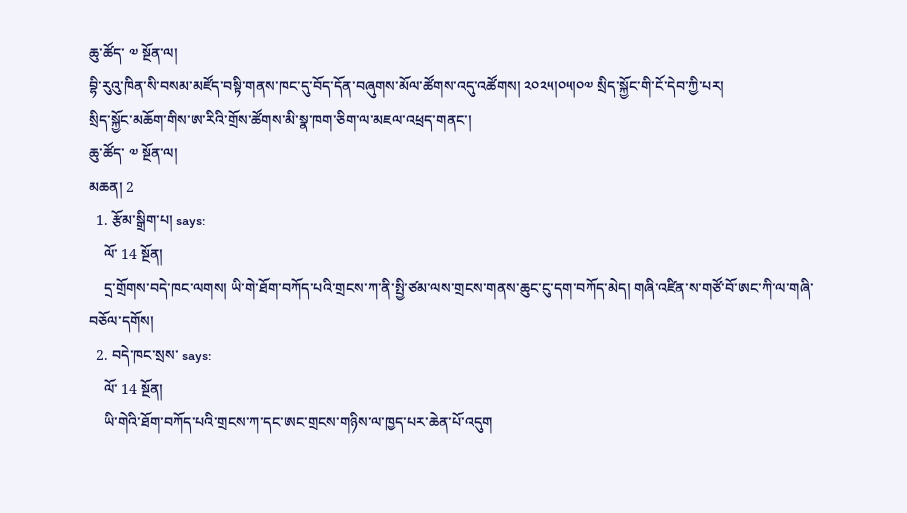ཆུ་ཚོད་ ༧ སྔོན་ལ།
བྷི་རུའུ་ཁིན་སི་བསམ་མཛོད་བསྟི་གནས་ཁང་དུ་བོད་དོན་བཞུགས་མོལ་ཚོགས་འདུ་འཚོགས། ༢༠༢༥།༠༥།༠༧ སྲིད་སྐྱོང་གི་ངོ་དེབ་ཀྱི་པར།
སྲིད་སྐྱོང་མཆོག་གིས་ཨ་རིའི་གྲོས་ཚོགས་མི་སྣ་ཁག་ཅིག་ལ་མཇལ་འཕྲད་གནང་།
ཆུ་ཚོད་ ༧ སྔོན་ལ།
མཆན། 2
  1. རྩོམ་སྒྲིག་པ། says:
    ལོ་ 14 སྔོན།
    དྲ་གྲོགས་བདེ་ཁང་ལགས། ཡི་གེ་ཐོག་བཀོད་པའི་གྲངས་ཀ་ནི་སྤྱི་ཙམ་ལས་གྲངས་གནས་ཆུང་ངུ་དག་བཀོད་མེད། གཞི་འཛིན་ས་གཙོ་བོ་ཨང་ཀི་ལ་གཞི་བཅོལ་དགོས།
  2. བདེ་ཁང་སྲས་ says:
    ལོ་ 14 སྔོན།
    ཡི་གེའི་ཐོག་བཀོད་པའི་གྲངས་ཀ་དང་ཨང་གྲངས་གཉིས་ལ་ཁྱད་པར་ཆེན་པོ་འདུག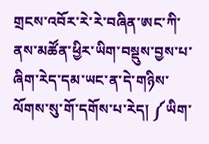གྲངས་འབོར་རེ་རེ་བཞིན་ཨང་ཀི་ནས་མཚོན་ཕྱིར་ཡིག་བསྡུས་བྱས་པ་ཞིག་རེད་དམ་ཡང་ན་དེ་གཉིས་ལོགས་སུ་གོ་དགོས་པ་རེད། ༼ཡིག་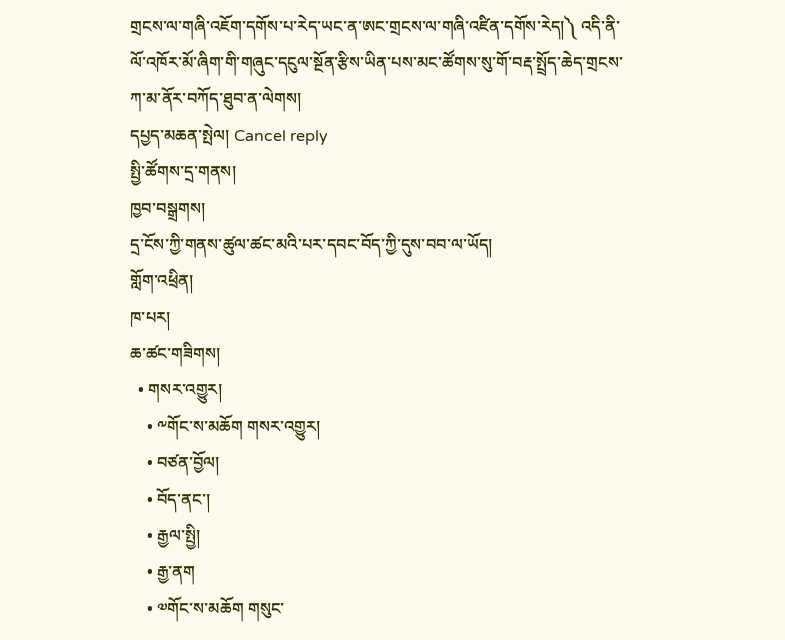གྲངས་ལ་གཞི་འཇོག་དགོས་པ་རེད་ཡང་ན་ཨང་གྲངས་ལ་གཞི་འཛིན་དགོས་རེད།༽ འདི་ནི་ལོ་འཁོར་མོ་ཞིག་གི་གཞུང་དངུལ་སྔོན་རྩིས་ཡིན་པས་མང་ཚོགས་སུ་གོ་བརྡ་སྤྲོད་ཆེད་གྲངས་ཀ་མ་ནོར་བཀོད་ཐུབ་ན་ལེགས།
དཔྱད་མཆན་སྤེལ། Cancel reply
སྤྱི་ཚོགས་དྲ་གནས།
ཁྱབ་བསྒྲགས།
དྲ་ངོས་ཀྱི་གནས་ཚུལ་ཚང་མའི་པར་དབང་བོད་ཀྱི་དུས་བབ་ལ་ཡོད།
གློག་འཕྲིན།
ཁ་པར།
ཆ་ཚང་གཟིགས།
  • གསར་འགྱུར།
    • ༸གོང་ས་མཆོག གསར་འགྱུར།
    • བཙན་བྱོལ།
    • བོད་ནང་།
    • རྒྱལ་སྤྱི།
    • རྒྱ་ནག
    • ༧གོང་ས་མཆོག གསུང་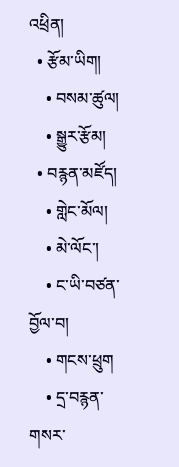འཕྲིན།
  • རྩོམ་ཡིག།
    • བསམ་ཚུལ།
    • སྒྱུར་རྩོམ།
  • བརྙན་མཛོད།
    • གླེང་མོལ།
    • མེ་ལོང་།
    • ང་ཡི་བཙན་བྱོལ་བ།
    • གངས་ཕྲུག
    • དྲ་བརྙན་གསར་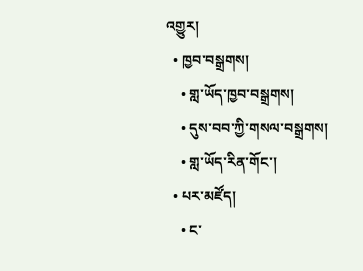འགྱུར།
  • ཁྱབ་བསྒྲགས།
    • གླ་ཡོད་ཁྱབ་བསྒྲགས།
    • དུས་བབ་ཀྱི་གསལ་བསྒྲགས།
    • གླ་ཡོད་རིན་གོང་།
  • པར་མཛོད།
    • ང་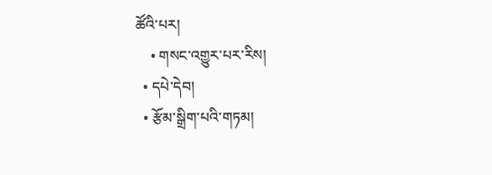ཚོའི་པར།
    • གསང་འགྱུར་པར་རིས།
  • དཔེ་དེབ།
  • རྩོམ་སྒྲིག་པའི་གཏམ།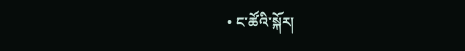• ང་ཚོའི་སྐོར།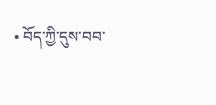• བོད་ཀྱི་དུས་བབ་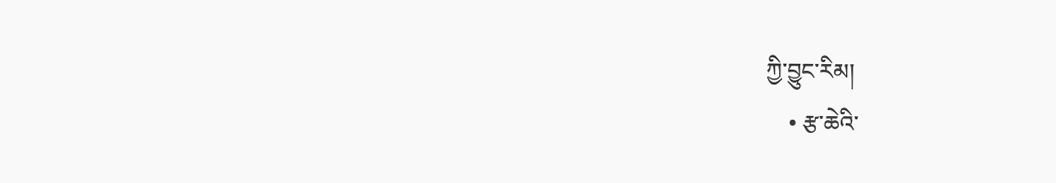ཀྱི་བྱུང་རིམ།
    • རྩ་ཆེའི་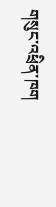གསུང་འཕྲིན་ཁག